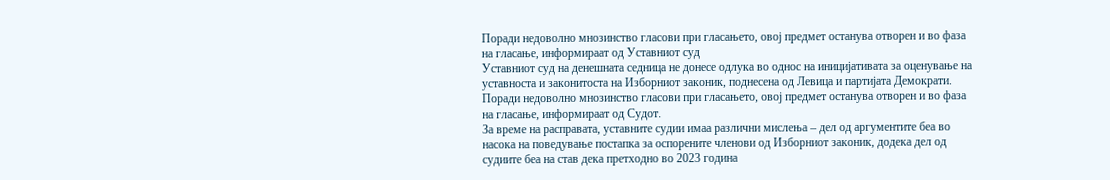Поради недоволно мнозинство гласови при гласањето, овој предмет останува отворен и во фаза на гласање, информираат од Уставниот суд
Уставниот суд на денешната седница не донесе одлука во однос на иницијативата за оценување на уставноста и законитоста на Изборниот законик, поднесена од Левица и партијата Демократи. Поради недоволно мнозинство гласови при гласањето, овој предмет останува отворен и во фаза на гласање, информираат од Судот.
За време на расправата, уставните судии имаа различни мислења – дел од аргументите беа во насока на поведување постапка за оспорените членови од Изборниот законик, додека дел од судиите беа на став дека претходно во 2023 година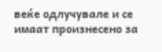веќе одлучувале и се имаат произнесено за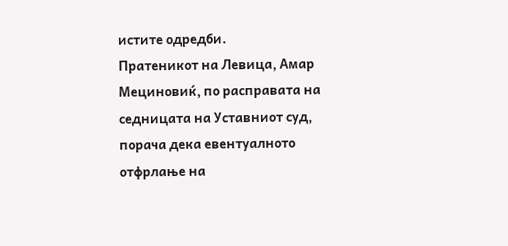истите одредби.
Пратеникот на Левица, Амар Мециновиќ, по расправата на седницата на Уставниот суд, порача дека евентуалното отфрлање на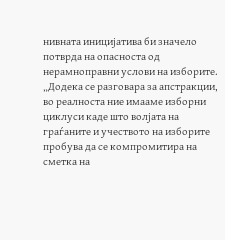нивната иницијатива би значело потврда на опасноста од нерамноправни услови на изборите.
„Додека се разговара за апстракции, во реалноста ние имааме изборни циклуси каде што волјата на граѓаните и учеството на изборите пробува да се компромитира на сметка на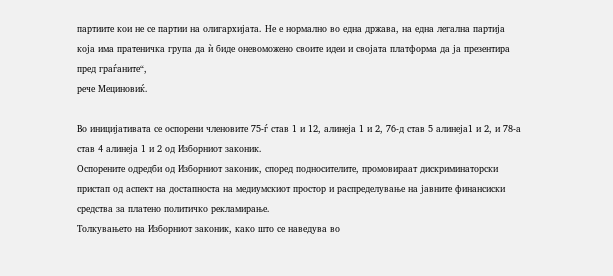партиите кои не се партии на олигархијата. Не е нормално во една држава, на една легална партија која има пратеничка група да ѝ биде оневоможено своите идеи и својата платформа да ја презентира пред граѓаните“,
рече Мециновиќ.

Во иницијативата се оспорени членовите 75-ѓ став 1 и 12, алинеја 1 и 2, 76-д став 5 алинеја1 и 2, и 78-а став 4 алинеја 1 и 2 од Изборниот законик.
Оспорените одредби од Изборниот законик, според подносителите, промовираат дискриминаторски пристап од аспект на достапноста на медиумскиот простор и распределување на јавните финансиски средства за платено политичко рекламирање.
Толкувањето на Изборниот законик, како што се наведува во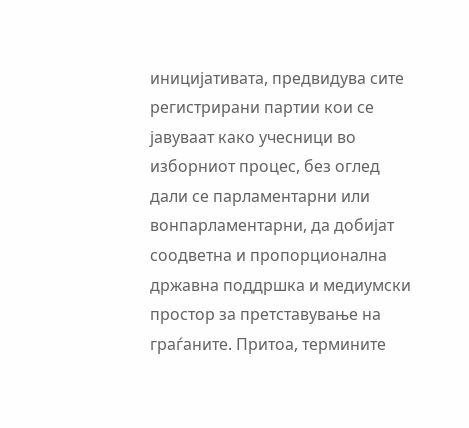иницијативата, предвидува сите регистрирани партии кои се јавуваат како учесници во изборниот процес, без оглед дали се парламентарни или вонпарламентарни, да добијат соодветна и пропорционална државна поддршка и медиумски простор за претставување на граѓаните. Притоа, термините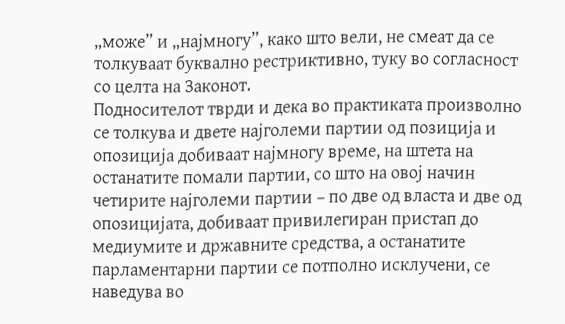„може” и „најмногу”, како што вели, не смеат да се толкуваат буквално рестриктивно, туку во согласност со целта на Законот.
Подносителот тврди и дека во практиката произволно се толкува и двете најголеми партии од позиција и опозиција добиваат најмногу време, на штета на останатите помали партии, со што на овој начин четирите најголеми партии – по две од власта и две од опозицијата, добиваат привилегиран пристап до медиумите и државните средства, а останатите парламентарни партии се потполно исклучени, се наведува во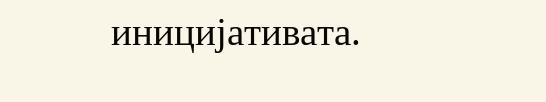иницијативата.